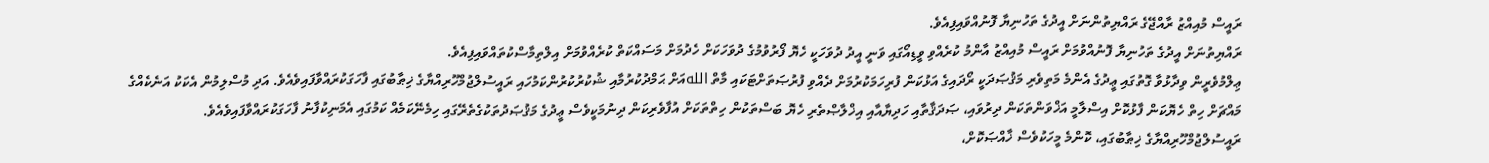ރައީސް މުއިއްޒު ރާއްޖޭގެ ރައްޔިތުންނަށް އީދުގެ ތަހުނިޔާ ފޮނުއްވައިފިއެވެ.
ރައްޔިތުނަށް އީދުގެ ތަހުނިޔާ ފޮނުއްވުމަށް ރައީސް މުއިއްޒު އާންމު ކުރެއްވި ވީޑިއޯގައި ވަނީ އީދު ދުވަހަކީ ހެޔޮ ފޯރުވުމުގެ ދުވަހަކަށް ހެދުމަށް މަސައްކަތް ކުރެއްވުމަށް އިލްތިމާސްކުތައްވައިފިއެވެ.
ޢިލްމުވެރީން ވިދާޅުވާ ގޮތުގައި ޢީދުގެ އެންމެ މަތިވެރި މަޤުޞަދަކީ ރޯދައިގެ އަޅުކަން ފުރިހަމަކުރުމަށް ދެއްވި ފުރުޞަތަށްޓަކައި މާތް اللهއަށް ޙަމްދުކުރުމާއި ޝުކުރުކުރުންކަމުހައި ރައީސުލްޖުމްހޫރިއްޔާގެ ޚިޠާބުގައި ފާހަގަކުރައްވާފައިވެއެވެ. އަދި މުސްލިމުން އެކަކު އަނެކެއްގެ މައްޗަށް ހިތް ހެޔޮކަން ފާޅުކޮށް އިސްލާމީ އަޚްވަންތަކަން ދިރުވައި، ޞަދަޤާތާއި ހަދިޔާއާއި އިޚްލާޞްތެރި ހެޔޮ ބަސްތަކުން ހިތްތަކަށް އުފާވެރިކަން ދިނުމަކީވެސް ޢީދުގެ މަޤުޞަދުތަކުގެތެރޭގައި ހިމެނޭކަމެއް ކަމުގައި އެމަނިކުފާނު ފާހަގަކުރައްވާފައިވެއެވެ.
ރައީސުލްޖުމްހޫރިއްޔާގެ ޚިޠާބުގައި، ކޮންމެ މީހަކުވެސް ޚާއްޞަކޮށް،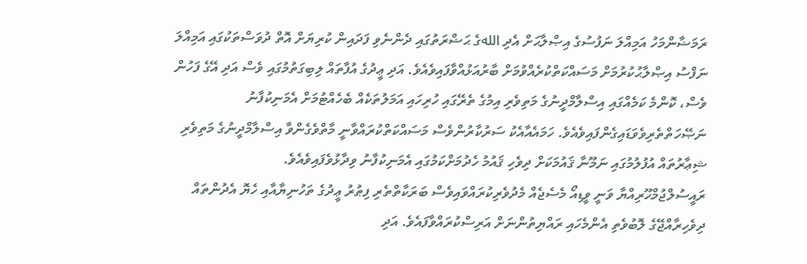ރަމަޟާންމަހު އަމިއްލަ ނަފުސުގެ އިޞްލާޙަށް އެދި اللهގެ ޙަޟްރަތުގައި ދެންނެވި ފަދައިން ކުރިޔަށް އޮތް ދުވަސްތަކުގައި އަމިއްލަ ނަފްސު އިޞްލާޙުކުރުމަށް މަސައްކަތްކުރެއްވުމަށް ބާރުއަޅުއްވާފައިވެއެވެ. އަދި ޢީދުގެ އުފާތައް ލިބިގަތުމުގައި ވެސް އަދި އޭގެ ފަހުން ވެސް، ކޮންމެ ކަމެއްގައި އިސްލާމްދީނުގެ މަތިވެރި އިމުގެ ތެރޭގައި ހުރިހައި އަމަލުތަކެއް ބެހެއްޓުމަށް އެމަނިކުފާނު ނަޞޭހަތްތެރިވެވަޑައިގެންފައިވެއެވެ. ހަމައެއާއެކު ސަރުކާރުންވެސް މަސައްކަތްކުރައްވާނީ މާތްވެގެންވާ އިސްލާމްދީނުގެ މަތިވެރި ޝިޢާރުތައް އުފުލުމުގައި ނަމޫނާ ޤައުމަކަށް ދިވެހި ޤައުމު ހެދުމަށްކަމުގައި އެމަނިކުފާނު ވިދާޅުވެފައިވެއެވެ.
ރައީސުލްޖުމްހޫރިއްޔާ ވަނީ ވީޑިއޯ މެސެޖެއް މެދުވެރިކުރައްވައިވެސް ބަރަކާތްތެރި ފިޠުރު ޢީދުގެ ތަހުނިޔާއާއި ހެޔޮ އެދުންތައް ދިވެހިރާއްޖޭގެ ލޮބުވެތި އެންމެހައި ރައްޔިތުންނަށް އަރިސްކުރައްވާފައެވެ. އަދި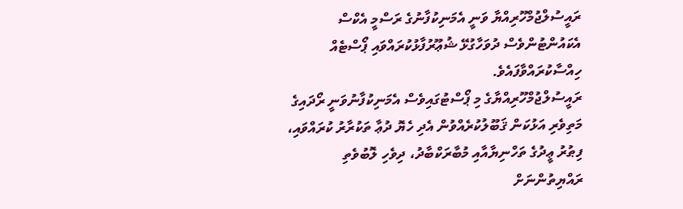ރައީސުލްޖުމްހޫރިއްޔާ ވަނީ އެމަނިކުފާނުގެ ރަސްމީ އެކްސް އެކައުންޓުންވެސް ދުވަހާގުޅޭ ޝުޢޫރުފާޅުކުރައްވައި ޕޯސްޓެއް ހިއްސާކުރައްވާފައެވެ.
ރައީސުލްޖުމްހޫރިއްޔާގެ މި ޕޯސްޓުގައިވެސް އެމަނިކުފާނުވަނީ ރޯދައިގެ މަތިވެރި އަޅުކަން ޤަބޫލުކުރެއްވުން އެދި ހެޔޮ ދުޢާ ތަކުރާރު ކުރައްވައި، ފިޠުރު ޢީދުގެ ތަހްނިޔާއާއި މުބާރަކްބާދު، ދިވެހި ލޮބުވެތި ރައްޔިތުންނަށް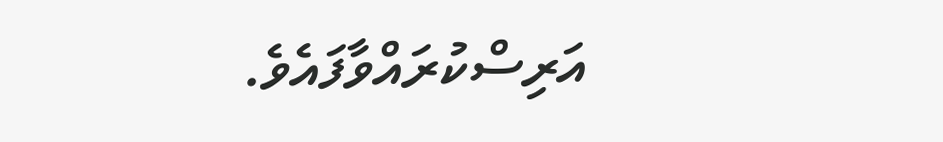އަރިސްކުރައްވާފައެވެ.